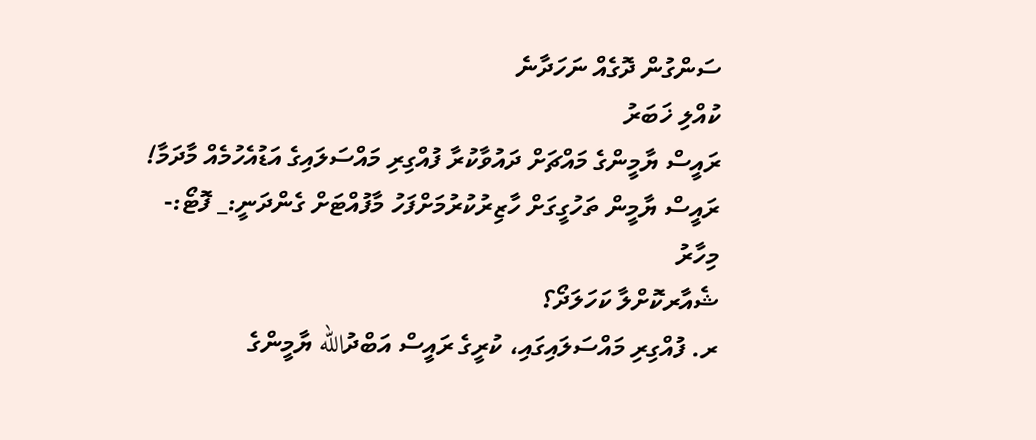ސަންގުން ދޮގެއް ނަހަދާނެ
ކުއްލި ޚަބަރު
ރައީސް ޔާމީންގެ މައްޗަށް ދައުވާކުރާ ފުއްގިރި މައްސަލައިގެ އަޑުއެހުމެއް މާދަމާ!
ރައީސް ޔާމީން ތަހުގީގަށް ހާޒިރުކުރުމަށްފަހު މާފުއްޓަށް ގެންދަނީ:_ ފޮޓޯ:- މިހާރު
ޝެއާރކޮށްލާ ކަހަލަދޯ؟
ރ. ފުއްގިރި މައްސަލައިގައި، ކުރީގެ ރައީސް އަބްދުالله ޔާމީންގެ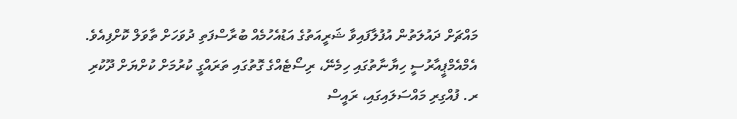މައްޗަށް ދައުލަތުން އުފުލާފައިވާ ޝަރީއަތުގެ އަޑުއެހުމެއް ބުރާސްފަތި ދުވަހަށް ތާވަލް ކޮށްފިއެވެ.
އެމްއެމްޕީއާރުސީ ހިޔާނާތުގައި ހިމެނޭ، ރިސޯޓެއްގެ ގޮތުގައި ތަރައްގީ ކުރުމަށް ކުށްޔަށް ދޫކުރި ރ. ފުއްގިރި މައްސަލައިގައި، ރައީސް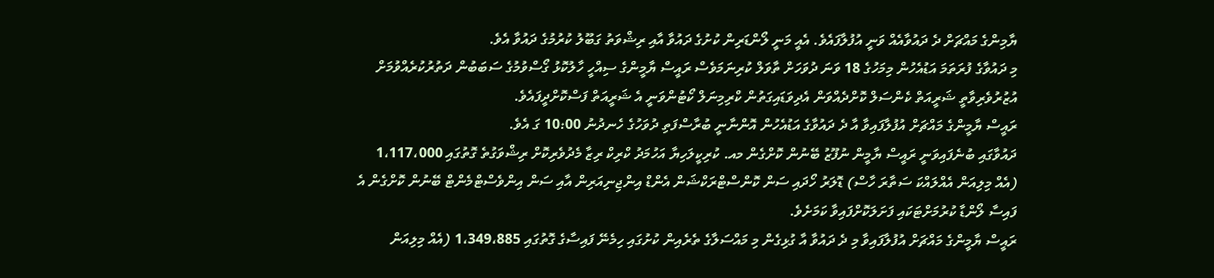ޔާމިންގެ މައްޗަށް ދެ ދައުވާއެއް ވަނީ އުފުލާފައެވެ. އެއީ މަނީ ލޯންޑަރިން ކުށުގެ ދައުވާ އާއި ރިޝްވަތު ގަބޫލު ކުރުމުގެ ދައުވާ އެވެ.
މި ދައުވާގެ ފުރަތަމަ އަޑުއެހުން މިމަހުގެ 18 ވަނަ ދުވަހަށް ތާވަލް ކުރިނަމަވެސް ރައީސް ޔާމީންގެ ސިއްހީ ހާލުކޮޅު ގޯސްވުމުގެ ސަބަބުން ދަތުރުކުރެއްވުމަށް އުޒުރުވެރިވާތީ ޝަރީއަތް ކެންސަލް ކޮށްދެއްވަން އެދިވަޑައިގަތުން ކްރިމިނަލް ކޯޓުންވަނީ އެ ޝަރީއަތް ފަސްކޮށްދީފައެވެ.
ރައީސް ޔާމީންގެ މައްޗަށް އުފުލާފައިވާ އާ ދެ ދައުވާގެ އަޑުއެހުން އޮންނާނީ ބުރާސްފަތި ދުވަހުގެ ހެނދުނު 10:00 ގަ އެވެ.
ދައުވާގައި ބުނެފައިވަނީ ރައީސް ޔާމީން ނުފޫޒު ބޭނުން ކޮށްގެން މއ. ކުރިކީލަހިޔާ އަހުމަދު ކްރިކް ރިޒާ މެދުވެރިކޮށް ރިޝްވަގުތެ ގޮތުގައި 1،117،000 (އެއް މިލިއަން އެއްލައްކަ ސަތާރަ ހާސް) ޑޮލަރު ހޯދައި ސަން ކޮންސްޓްރަކްޝަން އެންޑް އިންޖިނިއަރިން އާއި ސަން އިންވެސްޓްމެންޓް ބޭނުން ކޮށްގެން އެ ފައިސާ ލޯންޑާ ކުރުމަށްޓަކައި ފަށަލަކޮށްފައިވާ ކަމަށެވެ.
ރައީސް ޔާމީންގެ މައްޗަށް އުފުލާފައިވާ މި ދެ ދައުވާ އާ ގުޅިގެން މި މައްސަލާގެ ތެރެއިން ކުށުގައި ހިމެނޭ ފައިސާގެ ގޮތުގައި 1،349،885 (އެއް މިލިއަން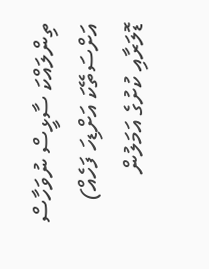ތިންލައްކަ ސާޅީސް ނުވަހާސް އަށްސަތޭކަ އަށްޑިހަ ފަހެއް) ޑޮލަރާއި ކުށުގެ އަމަލުން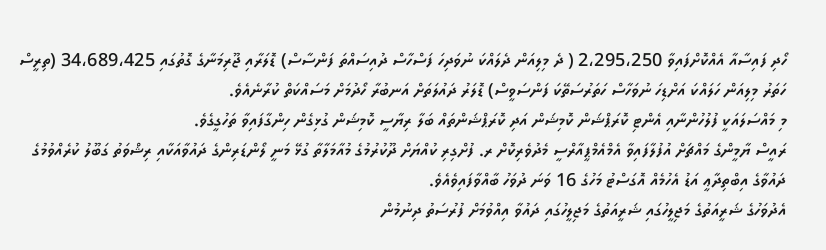ހޯދި ފައިސާއާ އެއްކޮށްފައިވާ 2،295،250 ( ދެ މިލިއަން ދެލައްކަ ނުވަދިހަ ފަސްހާސް ދުއިސައްތަ ފަންސާސް) ޑޮލަރާއި ޖޫރިމަނާގެ ގޮތުގައި 34،689،425 (ތިރީސް ހަތަރު މިލިއަން ހަލައްކަ އަށްޑިހަ ނުވަހާސް ހަތަރުސަތޭކަ ފަންސަވީސް) ޑޮލަރު ދައުލަތަށް އަނބުރާ ހޯދުމަށް މަސައްކަތް ކުރާނެއެވެ.
މި މައްސަލައަކީ ފުލުހުންނާއި އެންޓި ކޮރަޕްޝަން ކޮމިޝަން އަދި ކޮރަޕްޝަންތައް ބަލާ ރިޔާސީ ކޮމިޝަން ގުޅިގެން ހިންގާފައިވާ ތަހުގީގެވެ.
ރައީސް ޔާމީންގެ މައްޗަށް އުފުލާފައިވާ އެމްއެމްޕީއާރްސީ މެދުވެރިކޮށް ރ. ފުށްގިރި ކުއްޔަށް ދޫކުރުމުގެ މުއާމަލާތާ ގުޅޭ މަނީ ލޯންޑަރިންގެ ދައުވާއަކާއި ރިޝްވަތު ގަބޫލު ކުރެއްވުމުގެ ދައުވާގެ އިބްތިދާޢީ އަޑު އެހުމެއް އޮގަސްޓު މަހުގެ 16 ވަނަ ދުވަހު ބާއްވާފައިވެއެވެ.
އެދުވަހުގެ ޝަރީއަތުގެ މަޖިލީހުގައި ޝަރީއަތުގެ މަޖިލީހުގައި ދައުވާ އިއްވުމަށް ފުރުސަތު ދިނުމުން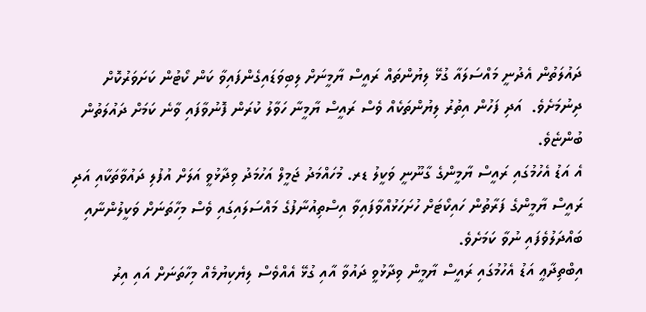ދައުލަތުން އެދުނީ މައްސަލައާ ގުޅޭ ލިޔުންތައް ރައީސް ޔާމީނަށް ލިބިވަޑައިގެންފައިވާ ކަން ކޯޓުން ކަށަވަރުކޮށް ދިނުމަށެވެ.  އަދި ފަހުން އިތުރު ލިޔުންތަކެއް ވެސް ރައީސް ޔާމީނާ ހަވާލު ކުރަން ފޮނުވާފައި ވާނެ ކަމަށް ދައުލަތުން ބުންޏެވެ.
އެ އަޑު އެހުމުގައި ރައީސް ޔާމީންގެ ގާނޫނީ ވަކީލު ޑރ. މުހައްމަދު ޖަމީލް އަހުމަދު ވިދާޅުވީ އަލަށް އުފުލި ދައުވާތަކާއި އަދި ރައީސް ޔާމީންގެ ފަރާތުން ހައިކޯޓަށް ހުށަހަޅުއްވާފައިވާ އިސްތިއުނާފުގެ މައްސަލައިގައި ވެސް މިހާތަނަށް ވަކީލުންނާއި ބައްދަލުވެފައި ނުވާ ކަމަށެވެ.
އިބްތިދާޢީ އަޑު އެހުމުގައި ރައީސް ޔާމީން ވިދާޅުވީ ދައުވާ އާއި ގުޅޭ އެއްވެސް ލިޔެކިޔުމެއް މިހާތަނަށް އައި އިރު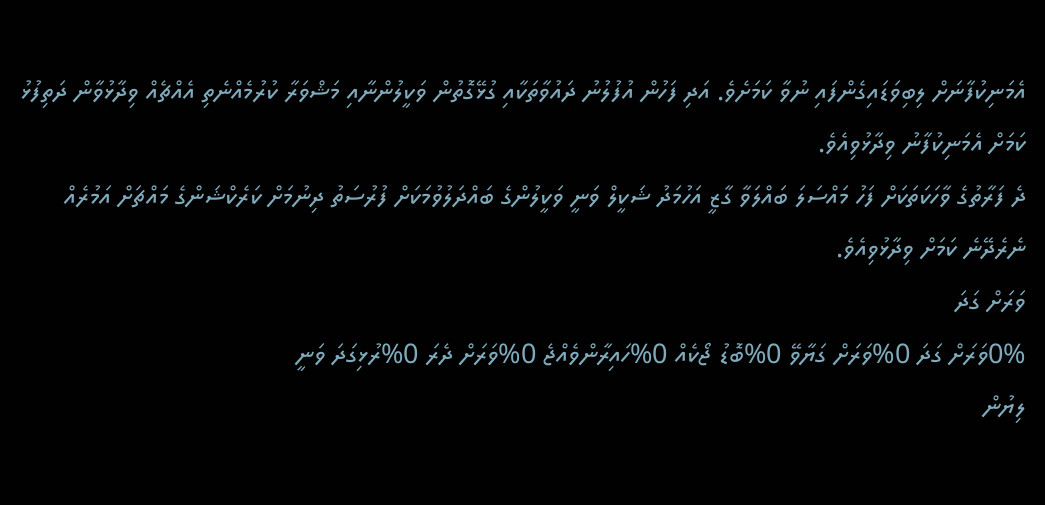އެމަނިކުފާނަށް ލިބިވަޑައިގެންފައި ނުވާ ކަމަށެވެ. އަދި ފަހުން އުފުލުނު ދައުވާތަކާއި ގުޅޭގޮތުން ވަކީލުންނާއި މަޝްވަރާ ކުރުމެއްނެތި އެއްޗެއް ވިދާޅުވާން ދަތިފުޅު ކަމަށް އެމަނިކުފާނު ވިދާޅުވިއެވެ.
ދެ ފަރާތުގެ ވާހަކަތަކަށް ފަހު މައްސަލަ ބައްލަވާ ގާޒީ އަހުމަދު ޝަކީލް ވަނީ ވަކީލުންގެ ބައްދަލުވުމަކަށް ފުރުސަތު ދިނުމަށް ކަރެކްޝަންގެ މައްޗަށް އަމުރެއް ނެރެދޭނެ ކަމަށް ވިދާޅުވިއެވެ.
ވަރަށް ގަދަ
0%ވަރަށް ގަދަ 0%ވަރަށް ގަޔާވޭ 0%ބޮޑު ޖޯކެއް 0%ހައިރާންވެއްޖެ 0%ވަރަށް ދެރަ 0%ރުޅިގަދަ ވަނީ
ލިޔުން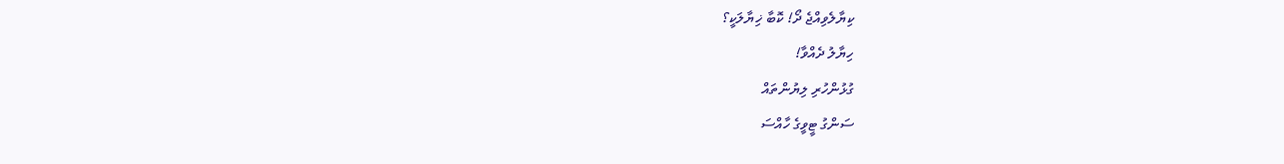ކިޔާލެވިއްޖެ ދޯ! ކޮބާ ޚިޔާލަކީ؟
ހިޔާލު ދެއްވާ!
ގުޅުންހުރި ލިޔުންތައް
ސަންގު ޓީވީގެ ހާއްސަ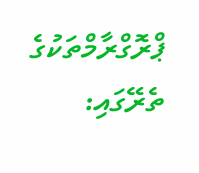ޕްރޮގްރާމްތަކުގެ ތެރޭގައި: